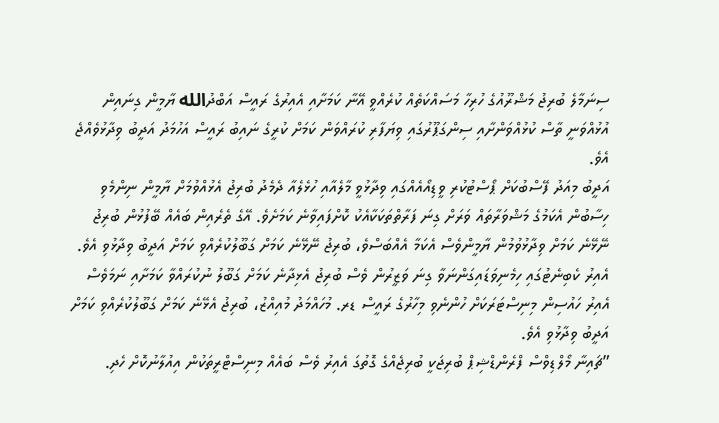ސިނަމާލެ ބުރިޖު މަޝްރޫއުގެ ހުރިހާ މަސައްކަތެއް ކުރެއްވީ އޭނާ ކަމަށާއި އެއިރުގެ ރައީސް އަބްދުالله ޔާމީން ގިނައިން އުޅުއްވަނީ ތާސް ކުޅުއްވަންށާއި ސިންގަޕޫރުގައި ވިޔަފާރި ކުރައްވަން ކަމަށް ކުރީގެ ނައިބު ރައީސް އަހުމަދު އަދީބު ވިދާޅުވެއްޖެ އެވެ.
އަދީބު މިއަދު ފޭސްބުކަށް ޕޯސްޓުކުރި ވީޑިއޯއެއްގައި ވިދާޅުވީ މާލެއާއި ހުޅެލެއާ ދެމެދު ބުރިޖު އެޅުއްވުމަށް ޔާމީން ނިންމެވި ހިސާބުން އެކަމުގެ މަޝްވަރާތައް ވަރަށް ގިނަ ފަރާތްތަކަކާއެކު ކޮށްފައިވާނެ ކަމަށެވެ. އޭގެ ތެރެއިން ބައެއް ބޭފުޅުން ބުރިޖު ނޭޅޭނެ ކަމަށް ވިދާޅުވުމުން ޔާމީންވެސް އެކަމާ އެއްބަސްވެ، ބުރިޖު ނޭޅޭނެ ކަމަށް ގަބޫލުކުރެއްވި ކަމަށް އަދީބު ވިދާޅުވި އެވެ.
އެއިރު ކެބިނެޓުގައި ހިމެނިވަޑައިގަންނަވާ ގިނަ ވަޒީރުން ވެސް ބުރިޖު އެޅިދާނެ ކަމަށް ގަބޫލު ނުކުރައްވާ ކަމަށާއި ނަމަވެސް އެއިރު ހައުސިން މިނިސްޓަރަކަށް ހުންނެވި މިހާރުގެ ރައީސް ޑރ. މުހައްމަދު މުއިއްޒު، ބުރިޖު އެޅޭނެ ކަމަށް ގަބޫލުކުރެއްވި ކަމަށް އަދީބު ވިދާޅުވި އެވެ.
”ޗައިނާ މޯލްޑިވްސް ފްރެންޑްޝިޕް ބުރިޖަކީ ބުރިޖެއްގެ ގޮތުގަ އެއިރު ވެސް ބައެއް މިނިސްޓްރީތަކުން އިއުލާނުކޮށް ހެދި.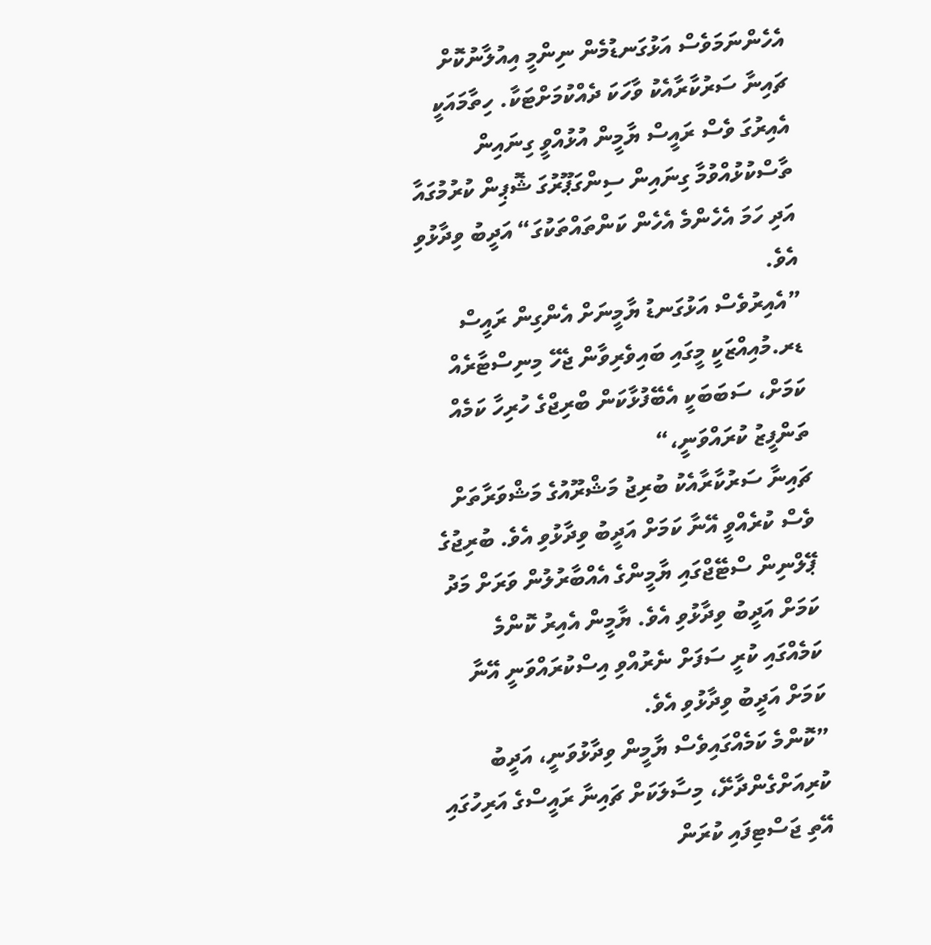އެހެންނަމަވެސް އަޅުގަނޑުމެން ނިންމީ އިއުލާނުކޮށް ޗައިނާ ސަރުކާރާއެކު ވާހަކަ ދެއްކުމަށްޓަކާ. ހިތާމައަކީ އެއިރުގަ ވެސް ރައީސް ޔާމީން އުޅުއްވީ ގިނައިން ތާސްކުޅުއްވުމާ ގިނައިން ސިންގަޕޫރުގަ ޝޮޕިން ކުރުމުގައާ އަދި ހަމަ އެހެންމެ އެހެން ކަންތައްތަކުގަ“ އަދީބު ވިދާޅުވި އެވެ.
”އެއިރުވެސް އަޅުގަނޑު ޔާމީނަށް އެންގިން ރައީސް ޑރ.މުއިއްޒަކީ މީގައި ބައިވެރިވާން ޖެހޭ މިނިސްޓާރެއް ކަމަށް، ސަބަބަކީ އެބޭފުޅާކަން ބްރިޖްގެ ހުރިހާ ކަމެއް ތަންފީޒު ކުރައްވަނީ،“
ޗައިނާ ސަރުކާރާއެކު ބުރިޖު މަޝްރޫއުގެ މަޝްވަރާތަށް ވެސް ކުރެއްވީ އޭނާ ކަމަށް އަދީބު ވިދާޅުވި އެވެ. ބުރިޖުގެ ޕޭލްނިން ސްޓޭޖްގައި ޔާމީންގެ އެއްބާރުލުން ވަރަށް މަދު ކަމަށް އަދީބު ވިދާޅުވި އެވެ. ޔާމީން އެއިރު ކޮންމެ ކަމެއްގައި ކުރީ ސަފަށް ނެރުއްވި އިސްކުރައްވަނީ އޭނާ ކަމަށް އަދީބު ވިދާޅުވި އެވެ.
”ކޮންމެ ކަމެއްގައިވެސް ޔާމީން ވިދާޅުވަނީ، އަދީބު ކުރިއަށްގެންދާށޭ، މިސާލަކަށް ޗައިނާ ރައީސްގެ އަރިހުގައި އޭތި ޖަސްޓިފައި ކުރަން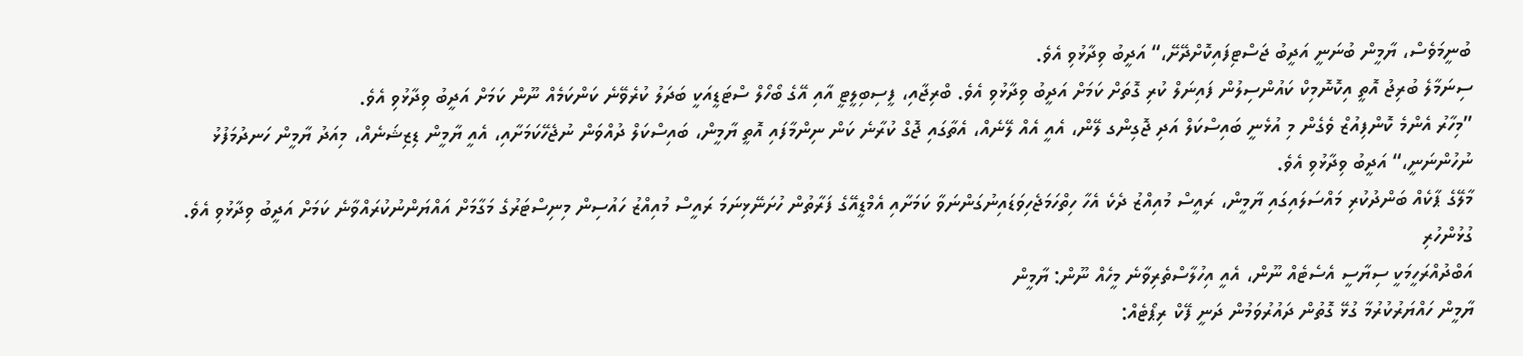ބުނީމަވެސް، ޔާމީން ބުނަނީ އަދީބު ޖަސްޓިފައިކޮށްދޭށޭ،“ އަދީބު ވިދާޅުވި އެވެ.
ސިނަމާލެ ބުރިޖު އޮތީ އިކޮނޮމިކް ކައުންސިލުން ފައިނަލް ކުރި ގޮތަށް ކަމަށް އަދީބު ވިދާޅުވި އެވެ. ބްރިޖާއި، ފީސިބިލީޓީ އާއި އޭގެ ބޯހޯލް ސްޓަޑީއަކީ ބަދަލު ކުރެވޭނެ ކަންކަމެއް ނޫން ކަމަށް އަދީބު ވިދާޅުވި އެވެ.
”މިހާރު އެންމެ ކޮންފިއުޒް ވެގެން މި އުޅެނީ ބައިސްކަލް އަދި ޖޮގިންގ ލޭން، އެއީ އެއް ލޭނެއް، އެތާގައި ޖޮގް ކުރާނެ ކަން ނިންމާފައި އޮތީ ޔާމީން، ބައިސްކަލް ދުއްވަން ނުޖެހޭކަމަށާއި، އެއީ ޔާމީން ޑިޒިޝަނެއް، މިއަދު ޔާމީން ހަނދުމަފުޅު ނުހުންނަނީ،“ އަދީބު ވިދާޅުވި އެވެ.
މާލޭގެ ޕާކެއް ބަންދުކުރި މައްސަލައިގައި ޔާމީން، ރައީސް މުއިއްޒު ދެކެ އެހާ ހިތްހަމަޖެހިވަޑައިނުގަންނަވާ ކަމަށާއި އެމްޑީއޭގެ ފަރާތުން ހުށަނޭޅިނަމަ ރައީސް މުއިއްޒު ހައުސިން މިނިސްޓަރުގެ މަގާމަށް އައްޔަންނުކުރައްވާނެ ކަމަށް އަދީބު ވިދާޅުވި އެވެ.
ގުޅުންހުރި
އަބްދުއްރަހީމަކީ ސިޔާސީ އެސެޓެއް ނޫން، އެއީ އިހުލާސްތެރިވާނެ މީހެއް ނޫން: ޔާމީން
ޔާމީން ހައްޔަރުކުރުމާ ގުޅޭ ގޮތުން ދައުރުވަމުން ދަނީ ފޭކް ރިޕޯޓެއް: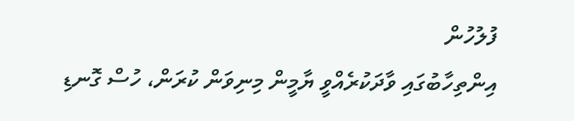ފުލުހުން
އިންތިހާބުގައި ވާދަކުރެއްވީ ޔާމީން މިނިވަން ކުރަން، ހުސް ގޮނޑި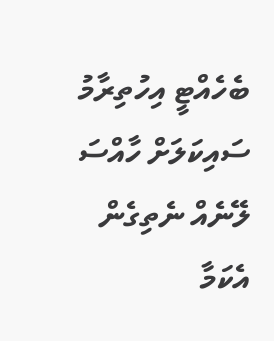ބެހެއްޓީ އިހުތިރާމު
ސައިކަލަށް ހާއްސަ ލޭނެއް ނެތިގެން އެކަމާ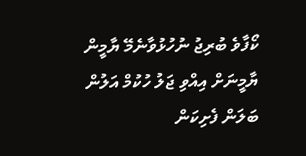ކޯފާވެ ބުރިޖު ނުހުޅުވާނެމޭ ޔާމީން
ޔާމީނަށް އިއްވި ޖަލު ހުކުމް އަލުން ބަލަން ފެށިކަން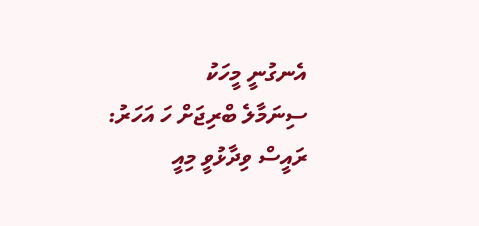އެނގުނީ މީހަކު
ސިނަމާލެ ބްރިޖަށް ހަ އަހަރު: ރައީސް ވިދާޅުވީ މިއީ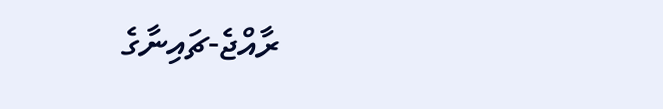ރާއްޖެ-ޗައިނާގެ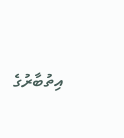އިތުބާރުގެ